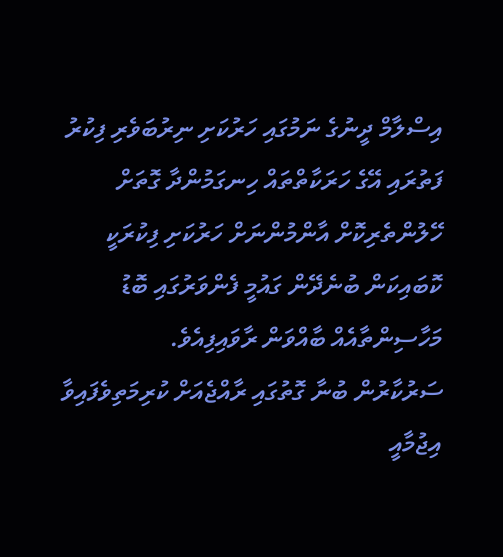އިސްލާމް ދީނުގެ ނަމުގައި ހަރުކަށި ނިރުބަވެރި ފިކުރު ފަތުރައި އޭގެ ހަރަކާތްތައް ހިނގަމުންދާ ގޮތަށް ހޭލުންތެރިކޮށް އާންމުންނަށް ހަރުކަށި ފިކުރަކީ ކޮބައިކަން ބުނެދޭން ގައުމީ ފެންވަރުގައި ބޮޑު މަހާސިންތާއެއް ބާއްވަން ރާވައިފިއެވެ.
ސަރުކާރުން ބުނާ ގޮތުގައި ރާއްޖެއަށް ކުރިމަތިވެފައިވާ އިޖުމާއީ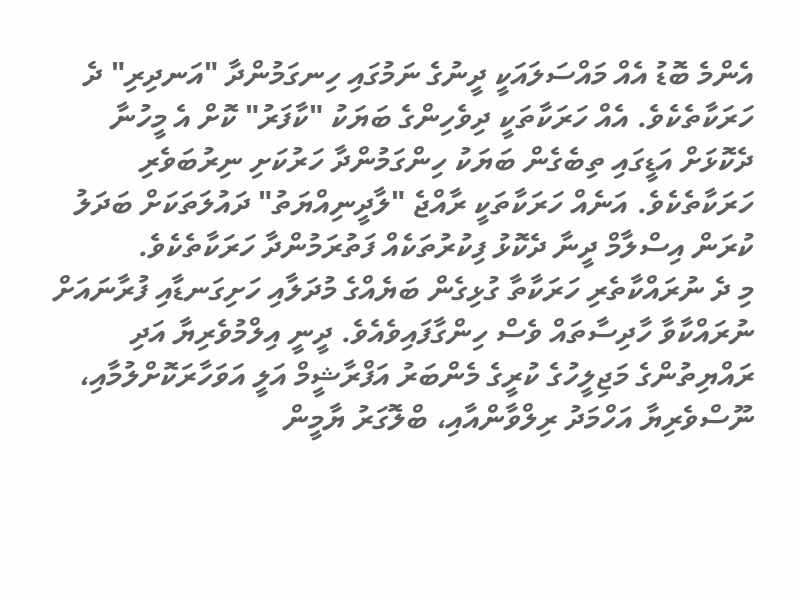އެންމެ ބޮޑު އެއް މައްސަލައަކީ ދީނުގެ ނަމުގައި ހިނގަމުންދާ "އަނދިރި" ދެ ހަރަކާތެކެވެ. އެއް ހަރަކާތަކީ ދިވެހިންގެ ބަޔަކު "ކާފަރު" ކޮށް އެ މީހުނާ ދެކޮޅަށް އަޑީގައި ތިބެގެން ބަޔަކު ހިންގަމުންދާ ހަރުކަށި ނިރުބަވެރި ހަރަކާތެކެވެ. އަނެއް ހަރަކާތަކީ ރާއްޖެ "ލާދީނިއްޔަތު" ދައުލަތަކަށް ބަދަލު ކުރަން އިސްލާމް ދީނާ ދެކޮޅު ފިކުރުތަކެއް ފަތުރަމުންދާ ހަރަކާތެކެވެ.
މި ދެ ނުރައްކާތެރި ހަރަކާތާ ގުޅިގެން ބަޔެއްގެ މުދަލާއި ހަށިގަނޑާއި ފުރާނައަށް ނުރައްކާވާ ހާދިސާތައް ވެސް ހިންގާފައިވެއެވެ. ދީނީ އިލްމުވެރިޔާ އަދި ރައްޔިތުންގެ މަޖިލީހުގެ ކުރީގެ މެންބަރު އަފްރާޝީމް އަލީ އަވަހާރަކޮށްލުމާއި، ނޫސްވެރިޔާ އަހްމަދު ރިލްވާންއާއި، ބްލޮގަރު ޔާމީން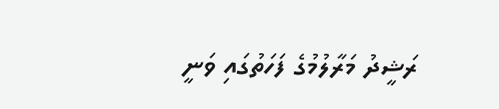ރަޝީދު މަރާލުމުގެ ފަހަތުގައި ވަނީ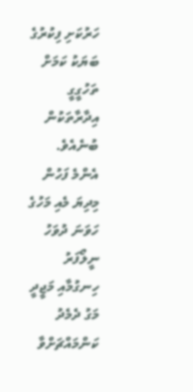ހަރުކަށި ފިކުރުގެ ބަޔަކު ކަމަށް ތަހުގީގީ އިދާރާތަކުން ބުނެއެވެ.
އެންމެ ފަހުން މިދިޔަ މެއި މަހުގެ ހަވަނަ ދުވަހު ނީލޯފަރު ހިނގުމާއި މަޖީދީ މަގު ދެމެދު ކަންމައްޗަށްވާ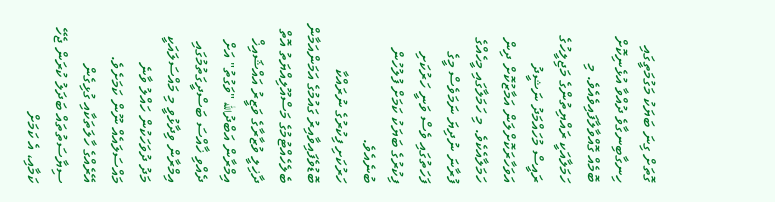ގޮތަށް ގިނަ ބަޔަކު މަގުމަތީގައި ހިނގާބިނގާވެ ދުއްވާ އުޅެނިކޮށް ބޮމެއް ގޮއްވާލާފައިވެއެވެ. މި ހަމަލާއަކީ ރައްޔިތުންގެ މަޖިލީހުގެ ރައީސް މުހައްމަދު ނަޝީދު އަވަހާރަކޮށްލަން އަމާޒުކޮށް ދިން ހަމަލާއެކެވެ. މި ހަމަލާގައި މީހެއްގެ ފުރާނަ ނުދިޔަ ނަމަވެސް މީގެ ފަހަތުގައި ވެސް ވަނީ ހަރުކަށި ފިކުރުގެ ބަޔަކު ކަމަށް ފުލުހުން ބުނެއެވެ.
ހަރުކަށި ފިކުރުގެ ނުރައްކާ ބޮޑުވެފައިވާއިރު ގައުމުގެ އަމަންއަމާން ބެލެހެއްޓުމުގެ މަސްއޫލިއްޔަތު އޮތް ދާޚިލީ ވުޒާރާގެ ވަޒީރު އައްޝައިޚް އިމްރާން އަބްދުالله "ވަގުތު" އަށް ދެއްވި ޚާއްސަ ބަސްދީގަތުމުގައި އިމްރާން ވިދާޅުވީ މި މައްސަލައަކީ މަދު ދުވަހަކުން ހައްލު ވާނެ މައްސަލައެއް ނޫން ކަމަށެވެ. އޭރެއްގެ ހާލަތަކާއި ގުޅިގެން ސިޔާސަތުތައް ބަދަލު ކުރަން ޖެހޭ ކަމާއި، އެ ކަމަށް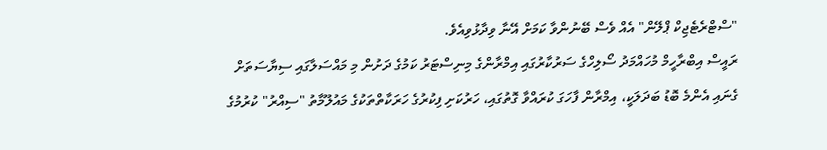"ސްޓްރެޓެޖިކް ޕްލޭން" އެއް ވެސް ބޭނުންވާ ކަމަށް އޭނާ ވިދާޅުވިއެވެ.
ރައީސް އިބްރާހީމް މުހައްމަދު ސޯލިހްގެ ސަރުކާރުގައި އިމްރާންގެ މިނިސްޓަރު ކަމުގެ ދަށުން މި މައްސަލާގައި ސިޔާސަތަށް ގެނައި އެންމެ ބޮޑު ބަދަލަކީ، އިމްރާން ފާހަގަ ކުރައްވާ ގޮތުގައި، ހަރުކަށި ފިކުރުގެ ހަރަކާތްތަކުގެ މައުލޫމާތު "ސިއްރު" ކުރުމުގެ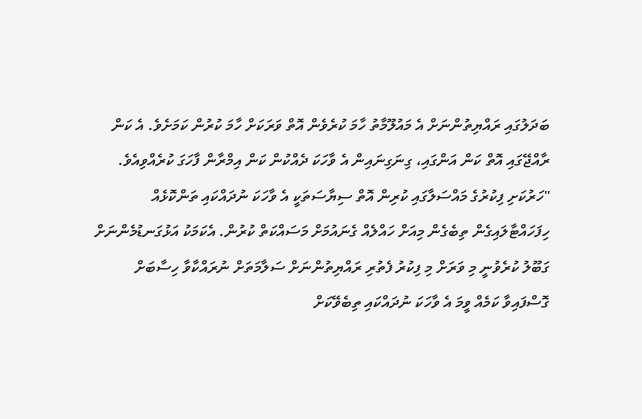ބަދަލުގައި ރައްޔިތުންނަށް އެ މައުލޫމާތު ހާމަ ކުރެވެން އޮތް ވަރަކަށް ހާމަ ކުރުން ކަމަށެވެ. އެ ކަން ރާއްޖޭގައި އޮތް ކަން އަންގައި، ގިނަގިނައިން އެ ވާހަކަ ދެއްކުން ކަން އިމްރާން ފާހަގަ ކުރެއްވިއެވެ.
"ހަރުކަށި ފިކުރުގެ މައްސަލާގައި ކުރިން އޮތް ސިޔާސަތަކީ އެ ވާހަކަ ނުދައްކައި ތަންކޮޅެއް ހިފަހައްޓާލައިގެން ތިބެގެން މިއަށް ހައްލެއް ގެނައުމަށް މަސައްކަތް ކުރުން. އެކަމަކު އަޅުގަނޑުމެންނަށް ގަބޫލު ކުރެވުނީ މި ވަރަށް މި ފިކުރު ފެތުރި ރައްޔިތުންނަށް ސަލާމަތަށް ނުރައްކާވާ ހިސާބަށް ގޮސްފައިވާ ކަމެއް ވީމަ އެ ވާހަކަ ނުދައްކައި ތިބެވޭކަށް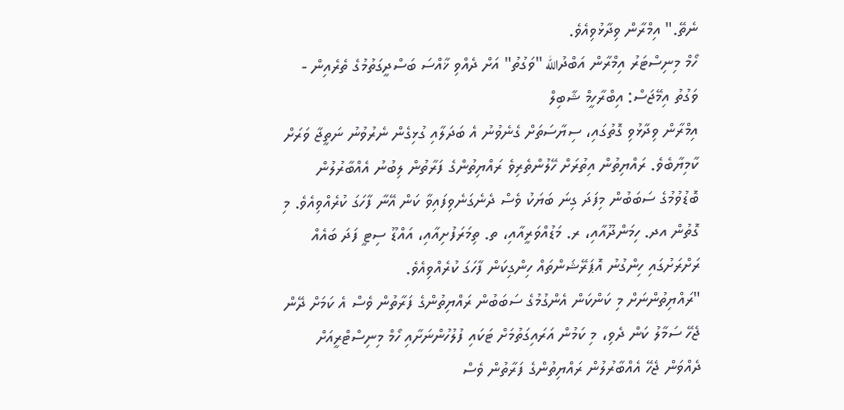ނެތޭ." އިމްރާން ވިދާޅުވިއެވެ.
ހޯމް މިނިސްޓަރު އިމްރާން އަބްދުالله "ވަގުތު" އަށް ދެއްވި ޚާއްސަ ބަސްދީގަތުމުގެ ތެރެއިން - ވަގުތު އިމޭޖަސް: އިބްރާހީމް ޝާބިލް
އިމްރާން ވިދާޅުވި ގޮތުގައި، ސިޔާސަތަށް ގެނެވުނު އެ ބަދަލާއި ގުޅިގެން ނެރުވުނު ނަތީޖާ ވަރަށް ކާމިޔާބެވެ. ރައްޔިތުން އިތުރަށް ހޭލުންތެރިވެ ރައްޔިތުންގެ ފަރާތުން ލިބުނު އެއްބާރުލުން ބޮޑުވުމުގެ ސަބަބުން މިފަދަ ގިނަ ބަޔަކު ވެސް ދެނެގަނެވިފައިވާ ކަން އޭނާ ފާހަގަ ކުރެއްވިއެވެ. މި ގޮތުން އދ. ހިމަންދޫއާއި، ރ. މަޑުއްވަރީއާއި، ތ. ތިމަރަފުށިއާއި، އައްޑޫ ސިޓީ ފަދަ ބައެއް ރަށްރަށުގައި ހިންގުނު އޮޕަރޭޝަންތައް ހިންގިކަން ފާހަގަ ކުރެއްވިއެވެ.
"ރައްޔިތުންނަށް މި ކަންކަން އެންގުމުގެ ސަބަބުން ރައްޔިތުންގެ ފަރާތުން ވެސް އެ ކަމަށް ދޭން ޖެހޭ ސަމާލު ކަން ދެވި، މި ކަމުން އަރައިގަތުމަށް ޓަކައި ފުލުހުންނަށާއި ހޯމް މިނިސްޓްރީއަށް ދެއްވަން ޖެހޭ އެއްބާރުލުން ރައްޔިތުންގެ ފަރާތުން ވެސް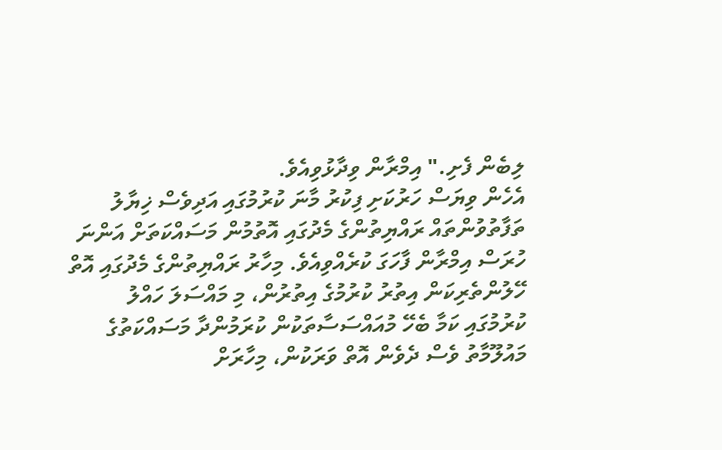ލިބެން ފެށި." އިމްރާން ވިދާޅުވިއެވެ.
އެހެން ވިޔަސް ހަރުކަށި ފިކުރު މާނަ ކުރުމުގައި އަދިވެސް ޚިޔާލު ތަފާތުވުންތައް ރައްޔިތުންގެ މެދުގައި އޮތުމުން މަސައްކަތަށް އަންނަ ހުރަސް އިމްރާން ފާހަގަ ކުރެއްވިއެވެ. މިހާރު ރައްޔިތުންގެ މެދުގައި އޮތް ހޭލުންތެރިކަން އިތުރު ކުރުމުގެ އިތުރުން، މި މައްސަލަ ހައްލު ކުރުމުގައި ކަމާ ބެހޭ މުއައްސަސާތަކުން ކުރަމުންދާ މަސައްކަތުގެ މައުލޫމާތު ވެސް ދެވެން އޮތް ވަރަކުން، މިހާރަށް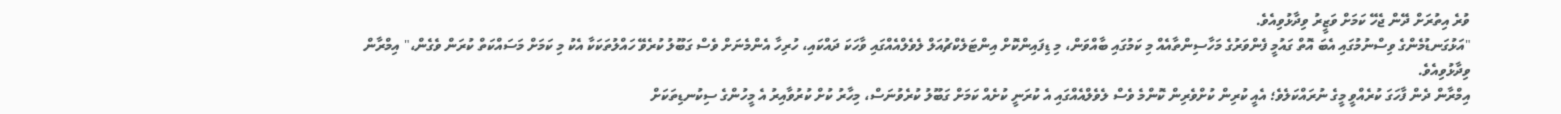ވުރެ އިތުރަށް ދޭން ޖެހޭ ކަމަށް ވަޒީރު ވިދާޅުވިއެވެ.
"އަޅުގަނޑުމެންގެ ވިސްނުމުގައި އެބަ އޮތް ގައުމީ ފެންވަރުގެ މަހާސިންތާއެއް މި ކަމުގައި ބާއްވަން، މި ޑިފައިންކޮށް އިންޓަލެކްޗުއަލް ލެވެލްއެއްގައި ވާހަކަ ދައްކައި، ހުރިހާ އެންމެނަށް ވެސް ގަބޫލު ކުރެވޭ ހައްލުތަކަކާ އެކު މި ކަމަށް މަސައްކަތް ކުރަން ވެގެން،" އިމްރާން ވިދާޅުވިއެވެ.
އިމްރާން ދެން ފާހަގަ ކުރެއްވީ މީގެ ނުރައްކަލެވެ؛ އެއީ ކުރިން ކުށްވެރިން ކޮންމެ ވެސް ލެވެލްއެއްގައި އެ ކުރަނީ ކުށެއް ކަމަށް ގަބޫލު ކުރެވުނަސް، މިހާރު ކުށް ކުރުވާއިރު އެ މީހުންގެ ސިކުނޑިތަކަށް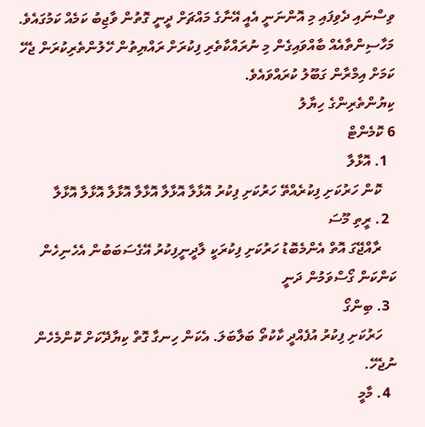ވިސްނައި ދެވިފައި މި އޮންނަނީ އެއީ އޭނާގެ މައްޗަށް ދީނީ ގޮތުން ވާޖިބު ކަމެއް ކަމުގައެވެ. މަހާސިންތާއެއް ބާއްވައިގެން މި ނުރައްކާތެރި ފިކުރަށް ރައްޔިތުން ހޭލުންތެރިކުރަން ޖެހޭ ކަމަށް އިމްރާން ގަބޫލު ކުރައްވައެވެ.
ކިޔުންތެރިންގެ ހިޔާލު
6 ކޮމެންޓް
  1. އޮޅާލާ
    ކޮން ހަރުކަށި ފިކުރެއްތޭ ހަރުކަށި ފިކުރު އޮޅާލާ އޮޅާލާ އޮޅާލާ އޮޅާލާ އޮޅާލާ އޮޅާލާ
  2. ރީތި މޫސަ
    ރާއްޖޭގަ އޮތް އެންމެބޮޑު ހަރުކަށި ފިކުރަކީ ލާދީނީފިކުރު އޭގެސަބަބުން އެހެނިހެން ކަންކަން ގޯސްވަމުން ދަނީ
  3. ބިންގޯ
    ހަރުކަށި ފިކުރު އުފެއްދީ ކާކުތޯ ބަލާބަލަ. އެކަން ހިނގާ ގޮތް ކިޔާދޭކަށް ކޮންމެހެން ނުޖެހޭ.
  4. މާމީ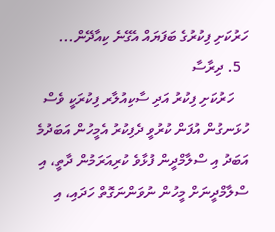ހަރުކަށި ފިކުރުގެ ބަފަޔައް އެގޭނެ ކިއާދޭން...
  5. ދިރާސާ
    ހަރުކަށި ފިކުރު އަދި ސާކިއުލާރ ފިކުރަކީ ވެސް ހުޅަނގުން އުފަން ކުރުވީ ދެފިކުރު އެމީހުން އަބަދުމެ އަބަދު އި ސްލާމްދީން ފުޅާވެ ކުރިއަރަމުން ދާތީ، އި ސްލާމްދީނަށް މީހުން ނުވަންނަގޮތް ހަދައި، އި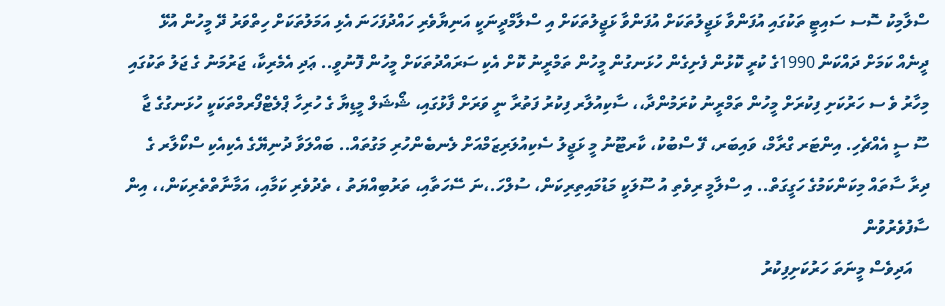ސްލާމިކު ސޮސ ސައިޓީ ތަކުގައި އުފަންވާ ޅަޖީލުތަކަށް އުފަންވާ ޅަޖީލުތަކަށް އި ސްލާމްދީނަކީ އަނިޔާވެރި ހައްދުފަހަނަ އެޅި އަމަލުތަކަށް ހިތްވަރު ދޭ މީހުން އުޅޭ ދީނެއް ކަމަށް ދައްކަން 1990ގެ ކުރީ ކޮޅުން ފެށިގެން ހުޅަނގުން މީހުން ތަމްރީނު ކޮށް އެކި ސަރައްދުތަކަށް މީހުން ފޮނުވީ.. ޢަދި އެމެރިކާ، ޖަރުމަނު ގެ ޖަލު ތަކުގައި މިހާރު ވެ ސ ހަރުކަށި ފިކުރަށް މީހުން ތަމްރީނު ކުރަމުންދާ،، ސާކިއުލާރ ފިކުރު ފަތުރާ ނީ ވަރަށް ފާޅުގައި، ޝޯޝަލް މީޑިޔާ ގެ ހުރިހާ ޕްލެޓްފޯރމްތަކަކީ ހުޅަނގުގެ ޖާ ސޫ ސީ އެއްޗެހި. އިންޓަރ ގްރާމް، ވައިބަރ، ފޭ ސްބުކު، ކާރޓޫނު މީ ޅަޖީލު ސެކިއުލަރިޒަމްއަށް ލެނބެންހުރި މަގުތައް.. ބައްލަވާ ދުނިޔޭގެ އެކިއެކި ސްކޯލާރ ގެ ދިރާ ސާތައް މިކަންކަމުގެ ހަގީގަތް.. އި ސްލާމީ ރިވެތި އު ސޫލަކީ މަޑުމައިތިރިކަން، ސުލްހަ.،ނަ ސޭހަތާއި، ތަރުބިއްޔަތު ، ތެދުވެރި ކަމާއި، އަމާނާތްތެރިކަން،، އިން ސާފުވެރުވުން
    އަދިވެސް މީނަތަ ހަރުކަށިފިކުރު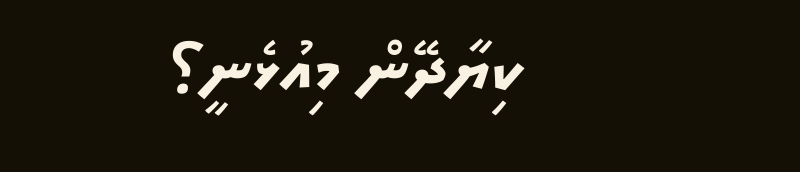ކިޔާދޭން މިއުޅެނީ؟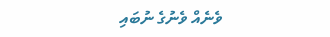ވެނެއް ވެނުގެ ނުބައި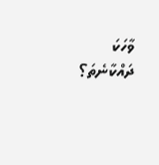ވާހަކަ ދައްކާނެތަ؟